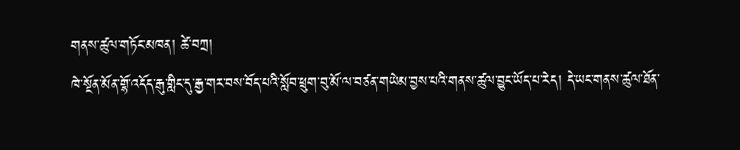གནས་ཚུལ་གཏོང་མཁན། ཚེ་བཀྲ།
ཁེ་སྔོན་མོན་གྷོ་འདོད་རྒུ་གླིང་དུ་རྒྱ་གར་བས་བོད་པའི་སློབ་ཕྲུག་བུ་མོ་ལ་བཙན་གཡེམ་བྱས་པའི་གནས་ཚུལ་བྱུང་ཡོད་པ་རེད། དེ་ཡང་གནས་ཚུལ་ཐོན་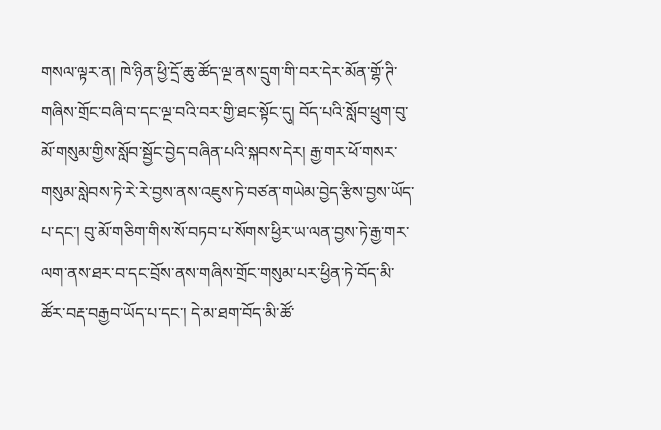གསལ་ལྟར་ན། ཁེ་ཉིན་ཕྱི་དྲོ་ཆུ་ཚོད་ལྔ་ནས་དྲུག་གི་བར་དེར་མོན་གྷོ་ཊི་གཞིས་གྲོང་བཞི་བ་དང་ལྔ་བའི་བར་གྱི་ཐང་སྟོང་དུ། བོད་པའི་སློབ་ཕྲུག་བུ་མོ་གསུམ་གྱིས་སློབ་སྦྱོང་བྱེད་བཞིན་པའི་སྐབས་དེར། རྒྱ་གར་ཕོ་གསར་གསུམ་སླེབས་ཏེ་རེ་རེ་བྱས་ནས་འཇུས་ཏེ་བཙན་གཡེམ་བྱེད་རྩིས་བྱས་ཡོད་པ་དང་། བུ་མོ་གཅིག་གིས་སོ་བཏབ་པ་སོགས་ཕྱིར་ཡ་ལན་བྱས་ཏེ་རྒྱ་གར་ལག་ནས་ཐར་བ་དང་བྲོས་ནས་གཞིས་གྲོང་གསུམ་པར་ཕྱིན་ཏེ་བོད་མི་ཚོར་བརྡ་བརྒྱབ་ཡོད་པ་དང་། དེ་མ་ཐག་བོད་མི་ཚོ་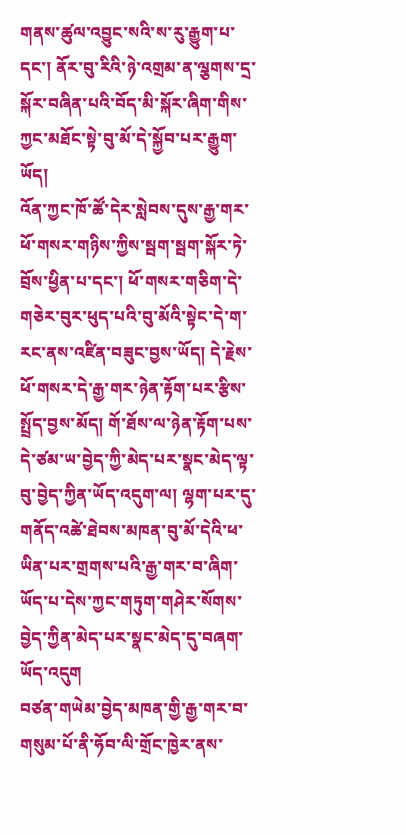གནས་ཚུལ་འབྱུང་སའི་ས་རུ་རྒྱུག་པ་དང་། ནོར་བུ་རིའི་ཉེ་འགྲམ་ན་ལྕགས་དྲ་སྐོར་བཞིན་པའི་བོད་མི་སྐོར་ཞིག་གིས་ཀྱང་མཐོང་སྟེ་བུ་མོ་དེ་སྐྱོབ་པར་རྒྱུག་ཡོད།
འོན་ཀྱང་ཁོ་ཚོ་དེར་སླེབས་དུས་རྒྱ་གར་ཕོ་གསར་གཉིས་ཀྱིས་སྦག་སྦག་སྐོར་ཏེ་བྲོས་ཕྱིན་པ་དང་། ཕོ་གསར་གཅིག་དེ་གཅེར་བུར་ཕུད་པའི་བུ་མོའི་སྟེང་དེ་ག་རང་ནས་འཛིན་བཟུང་བྱས་ཡོད། དེ་རྗེས་ཕོ་གསར་དེ་རྒྱ་གར་ཉེན་རྟོག་པར་རྩིས་སྤྲོད་བྱས་མོད། གོ་ཐོས་ལ་ཉེན་རྟོག་པས་དེ་ཙམ་ཡ་བྱེད་ཀྱི་མེད་པར་སྣང་མེད་ལྟ་བུ་བྱེད་ཀྱིན་ཡོད་འདུག་ལ། ལྷག་པར་དུ་གནོད་འཚེ་ཐེབས་མཁན་བུ་མོ་དེའི་ཕ་ཡིན་པར་གྲགས་པའི་རྒྱ་གར་བ་ཞིག་ཡོད་པ་དེས་ཀྱང་གཏུག་གཤེར་སོགས་བྱེད་ཀྱིན་མེད་པར་སྣང་མེད་དུ་བཞག་ཡོད་འདུག
བཙན་གཡེམ་བྱེད་མཁན་གྱི་རྒྱ་གར་བ་གསུམ་པོ་ནི་ཧོབ་ལི་གྲོང་ཁྱེར་ནས་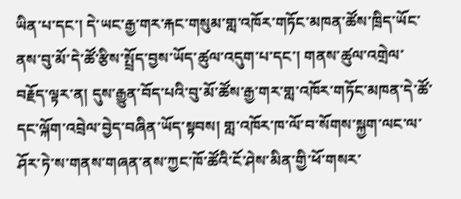ཡིན་པ་དང་། དེ་ཡང་རྒྱ་གར་རྐང་གསུམ་གླ་འཁོར་གཏོང་མཁན་ཚོས་ཁྲིད་ཡོང་ནས་བུ་མོ་དེ་ཚོ་རྩིས་སྤྲོད་བྱས་ཡོད་ཚུལ་འདུག་པ་དང་། གནས་ཚུལ་འགྲེལ་བརྗོད་ལྟར་ན། དུས་རྒྱུན་བོད་པའི་བུ་མོ་ཚོས་རྒྱ་གར་གླ་འཁོར་གཏོང་མཁན་དེ་ཚོ་དང་ལྐོག་འབྲེལ་བྱེད་བཞིན་ཡོད་སྟབས། གླ་འཁོར་ཁ་ལོ་བ་སོགས་སྐྱག་ལང་ལ་ཤོར་ཏེ་ས་གནས་གཞན་ནས་ཀྱང་ཁོ་ཚོའི་ངོ་ཤེས་མིན་གྱི་ཕོ་གསར་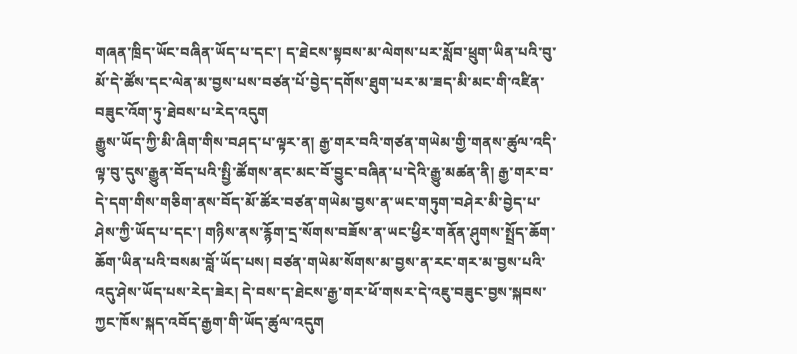གཞན་ཁྲིད་ཡོང་བཞིན་ཡོད་པ་དང་། ད་ཐེངས་སྟབས་མ་ལེགས་པར་སློབ་ཕྲུག་ཡིན་པའི་བུ་མོ་དེ་ཚོས་དང་ལེན་མ་བྱས་པས་བཙན་པོ་བྱེད་དགོས་ཐུག་པར་མ་ཟད་མི་མང་གི་འཛིན་བཟུང་འོག་ཏུ་ཐེབས་པ་རེད་འདུག
རྒྱུས་ཡོད་ཀྱི་མི་ཞིག་གིས་བཤད་པ་ལྟར་ན། རྒྱ་གར་བའི་གཙན་གཡེམ་གྱི་གནས་ཚུལ་འདི་ལྟ་བུ་དུས་རྒྱུན་བོད་པའི་སྤྱི་ཚོགས་ནང་མང་བོ་བྱུང་བཞིན་པ་དེའི་རྒྱུ་མཚན་ནི། རྒྱ་གར་བ་དེ་དག་གིས་གཅིག་ནས་བོད་མོ་ཚོར་བཙན་གཡེམ་བྱས་ན་ཡང་གཏུག་བཤེར་མི་བྱེད་པ་ཤེས་ཀྱི་ཡོད་པ་དང་། གཉིས་ནས་རྙོག་དྲ་སོགས་བཟོས་ན་ཡང་ཕྱིར་གནོན་ཤུགས་སྤྲོད་ཆོག་ཆོག་ཡིན་པའི་བསམ་བློ་ཡོད་པས། བཙན་གཡེམ་སོགས་མ་བྱས་ན་རང་གར་མ་བྱས་པའི་འདུ་ཤེས་ཡོད་པས་རེད་ཟེར། དེ་བས་ད་ཐེངས་རྒྱ་གར་ཕོ་གསར་དེ་འཇུ་བཟུང་བྱས་སྐབས་ཀྱང་ཁོས་སྐད་འབོད་རྒྱག་གི་ཡོད་ཚུལ་འདུག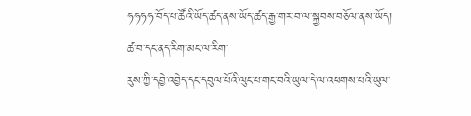ཧཧཧཧ་བོད་པ་ཚོའི་ཡོད་ཚད་ནས་ཡོད་ཚད་རྒྱ་གར་བ་ལ་སྐྱབས་བཅོལ་ནས་ཡོད། ཚ་བ་དང་ནད་རིག་མང་ལ་རིག་
རུས་ཀྱི་དབྱེ་འབྱེད་དང་དབུལ་པོའི་ལུང་པ་གང་བའི་ཡུལ་དེ་ལ་འཕགས་པའི་ཡུལ་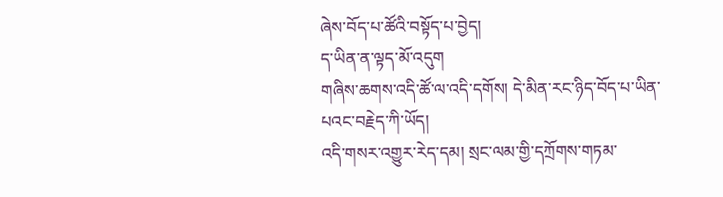ཞེས་བོད་པ་ཚོའི་བསྟོད་པ་བྱེད།
ད་ཡིན་ན་ལྟད་མོ་འདུག
གཞིས་ཆགས་འདི་ཚོ་ལ་འདི་དགོས། དེ་མིན་རང་ཉིད་བོད་པ་ཡིན་པའང་བརྗེད་ཀི་ཡོད།
འདི་གསར་འགྱུར་རེད་དམ། སྲང་ལམ་གྱི་དཀྲོགས་གཏམ་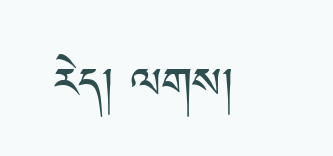རེད། ལགས།